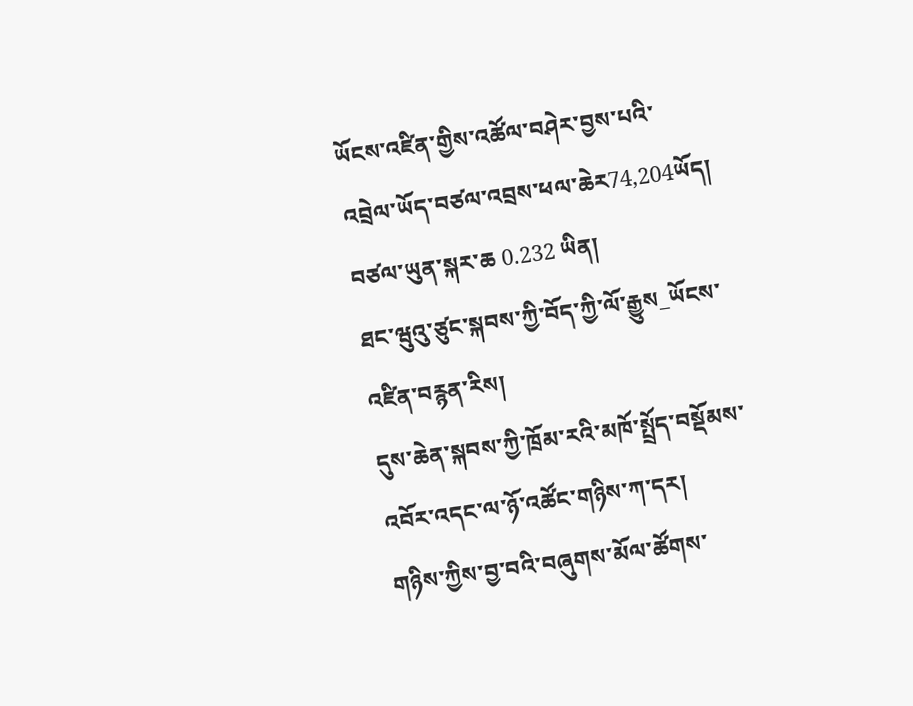ཡོངས་འཛིན་གྱིས་འཚོལ་བཤེར་བྱས་པའི་འབྲེལ་ཡོད་བཙལ་འབྲས་ཕལ་ཆེར74,204ཡོད།  བཙལ་ཡུན་སྐར་ཆ 0.232 ཡིན།
ཐང་ཝུའུ་ཙུང་སྐབས་ཀྱི་བོད་ཀྱི་ལོ་རྒྱུས_ཡོངས་འཛིན་བརྙན་རིས།
དུས་ཆེན་སྐབས་ཀྱི་ཁྲོམ་རའི་མཁོ་སྤྲོད་བསྡོམས་འབོར་འདང་ལ་ཉོ་འཚོང་གཉིས་ཀ་དར།
གཉིས་ཀྱིས་བྱ་བའི་བཞུགས་མོལ་ཚོགས་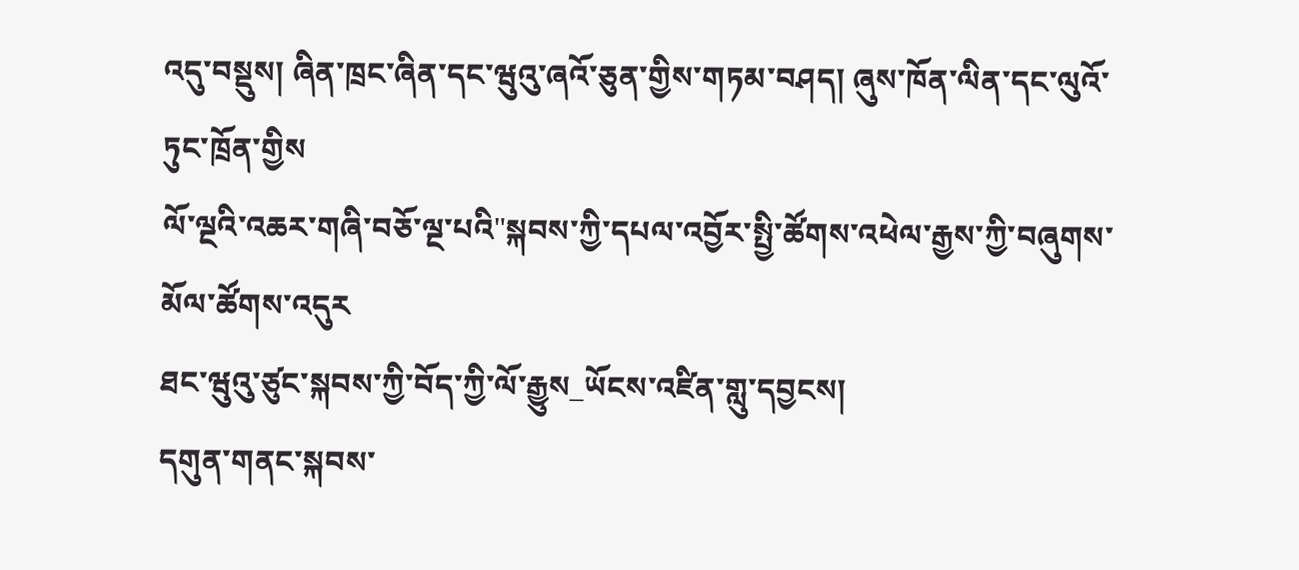འདུ་བསྡུས། ཞིན་ཁྲང་ཞིན་དང་ཝུའུ་ཞའོ་ཅུན་གྱིས་གཏམ་བཤད། ཞུས་ཁོན་ལིན་དང་ལུའོ་ཏུང་ཁྲོན་གྱིས
ལོ་ལྔའི་འཆར་གཞི་བཅོ་ལྔ་པའི"སྐབས་ཀྱི་དཔལ་འབྱོར་སྤྱི་ཚོགས་འཕེལ་རྒྱས་ཀྱི་བཞུགས་མོལ་ཚོགས་འདུར
ཐང་ཝུའུ་ཙུང་སྐབས་ཀྱི་བོད་ཀྱི་ལོ་རྒྱུས_ཡོངས་འཛིན་གླུ་དབྱངས།
དགུན་གནང་སྐབས་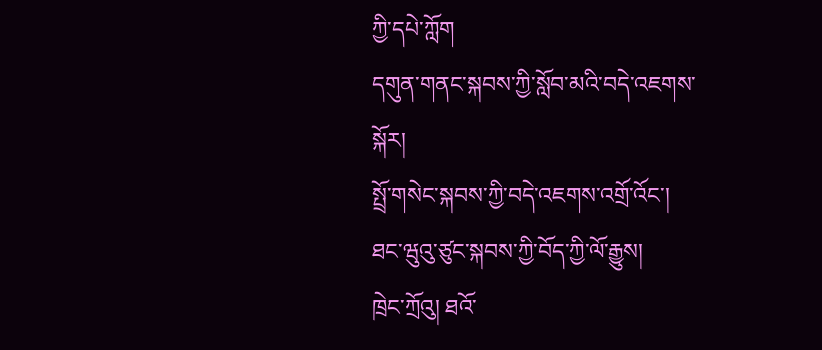ཀྱི་དཔེ་ཀློག
དགུན་གནང་སྐབས་ཀྱི་སློབ་མའི་བདེ་འཇགས་སྐོར།
སྤྲོ་གསེང་སྐབས་ཀྱི་བདེ་འཇགས་འགྲོ་འོང་།
ཐང་ཝུའུ་ཙུང་སྐབས་ཀྱི་བོད་ཀྱི་ལོ་རྒྱུས།
ཁྲེང་ཀྲོའུ། ཐའོ་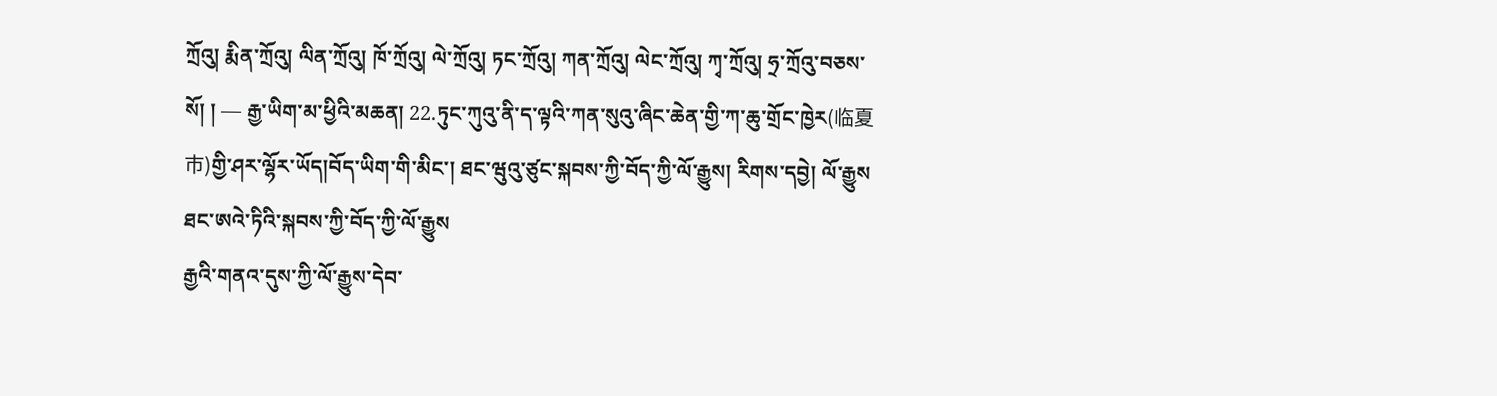ཀྲོའུ། རྨིན་ཀྲོའུ། ལིན་ཀྲོའུ། ཁོ་ཀྲོའུ། ལེ་ཀྲོའུ། ཏང་ཀྲོའུ། ཀན་ཀྲོའུ། ལེང་ཀྲོའུ། ཀྭ་ཀྲོའུ། ཧྲ་ཀྲོའུ་བཅས་སོ། ། — རྒྱ་ཡིག་མ་ཕྱིའི་མཆན། 22.ཏུང་ཀུའུ་ནི་ད་ལྟའི་ཀན་སུའུ་ཞིང་ཆེན་གྱི་ཀ་ཆུ་གྲོང་ཁྱེར(临夏市)གྱི་ཤར་ལྷོར་ཡོད།བོད་ཡིག་གི་མིང་། ཐང་ཝུའུ་ཙུང་སྐབས་ཀྱི་བོད་ཀྱི་ལོ་རྒྱུས། རིགས་དབྱེ། ལོ་རྒྱུས
ཐང་ཨའེ་ཏིའི་སྐབས་ཀྱི་བོད་ཀྱི་ལོ་རྒྱུས
རྒྱའི་གནའ་དུས་ཀྱི་ལོ་རྒྱུས་དེབ་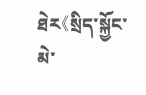ཐེར《སྲིད་སྐྱོང་མེ་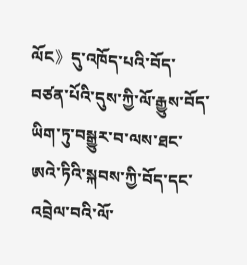ལོང》དུ་འཁོད་པའི་བོད་བཙན་པོའི་དུས་ཀྱི་ལོ་རྒྱུས་བོད་ཡིག་ཏུ་བསྒྱུར་བ་ལས་ཐང་ཨའེ་ཏིའི་སྐབས་ཀྱི་བོད་དང་འབྲེལ་བའི་ལོ་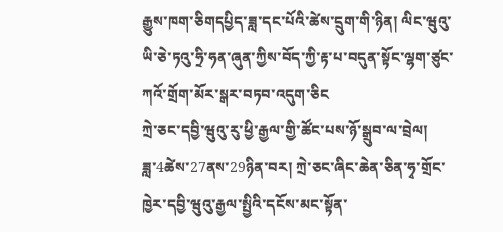རྒྱུས་ཁག་ཅིགདཔྱིད་ཟླ་དང་པོའི་ཚེས་དྲུག་གི་ཉིན། ལིང་ཝུའུ་ཡི་ཅེ་ཏའུ་ཧྲི་ཧན་ཞུན་ཀྱིས་བོད་ཀྱི་རྟ་པ་བདུན་སྟོང་ལྷག་ཙུང་ཀའོ་གྲོག་མོར་སྒར་བཏབ་འདུག་ཅིང
ཀྲེ་ཅང་དབྱི་ཝུའུ་རུ་ཕྱི་རྒྱལ་གྱི་ཚོང་པས་ཉོ་སྒྲུབ་ལ་བྲེལ།
ཟླ་4ཚེས་27ནས་29ཉིན་བར། ཀྲེ་ཅང་ཞིང་ཆེན་ཅིན་ཧྭ་གྲོང་ཁྱེར་དབྱི་ཝུའུ་རྒྱལ་སྤྱིའི་དངོས་མང་སྟོན་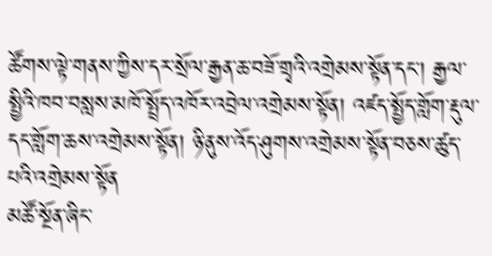ཚོགས་ལྟེ་གནས་ཀྱིས་དར་སྲོལ་རྒྱན་ཆ་བཟོ་གྲྭའི་འགྲེམས་སྟོན་དང་། རྒྱལ་སྤྱིའི་ཁབ་བསླས་མཁོ་སྤྲོད་འཁོར་འབྲེལ་འགྲེམས་སྟོན། འཛད་སྤྱོད་གློག་རྡུལ་དང་གློག་ཆས་འགྲེམས་སྟོན། ཉི་ནུས་འོད་ཤུགས་འགྲེམས་སྟོན་བཅས་ཚུད་པའི་འགྲེམས་སྟོན
མཚོ་སྔོན་ཞིང་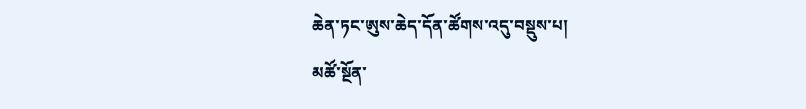ཆེན་ཏང་ཨུས་ཆེད་དོན་ཚོགས་འདུ་བསྡུས་པ།
མཚོ་སྔོན་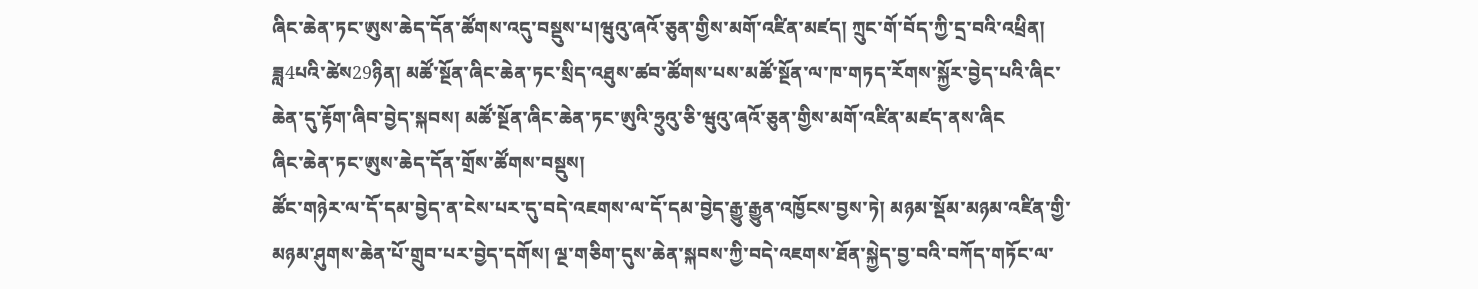ཞིང་ཆེན་ཏང་ཨུས་ཆེད་དོན་ཚོགས་འདུ་བསྡུས་པ།ཝུའུ་ཞའོ་ཅུན་གྱིས་མགོ་འཛིན་མཛད། ཀྲུང་གོ་བོད་ཀྱི་དྲ་བའི་འཕྲིན། ཟླ4པའི་ཚེས29ཉིན། མཚོ་སྔོན་ཞིང་ཆེན་ཏང་སྲིད་འཐུས་ཚབ་ཚོགས་པས་མཚོ་སྔོན་ལ་ཁ་གཏད་རོགས་སྐྱོར་བྱེད་པའི་ཞིང་ཆེན་དུ་རྟོག་ཞིབ་བྱེད་སྐབས། མཚོ་སྔོན་ཞིང་ཆེན་ཏང་ཨུའི་ཧྲུའུ་ཅི་ཝུའུ་ཞའོ་ཅུན་གྱིས་མགོ་འཛིན་མཛད་ནས་ཞིང
ཞིང་ཆེན་ཏང་ཨུས་ཆེད་དོན་གྲོས་ཚོགས་བསྡུས།
ཚོང་གཉེར་ལ་དོ་དམ་བྱེད་ན་ངེས་པར་དུ་བདེ་འཇགས་ལ་དོ་དམ་བྱེད་རྒྱུ་རྒྱུན་འཁྱོངས་བྱས་ཏེ། མཉམ་སྡོམ་མཉམ་འཛིན་གྱི་མཉམ་ཤུགས་ཆེན་པོ་གྲུབ་པར་བྱེད་དགོས། ལྔ་གཅིག་དུས་ཆེན་སྐབས་ཀྱི་བདེ་འཇགས་ཐོན་སྐྱེད་བྱ་བའི་བཀོད་གཏོང་ལ་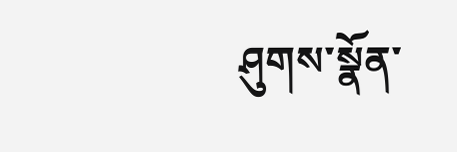ཤུགས་སྣོན་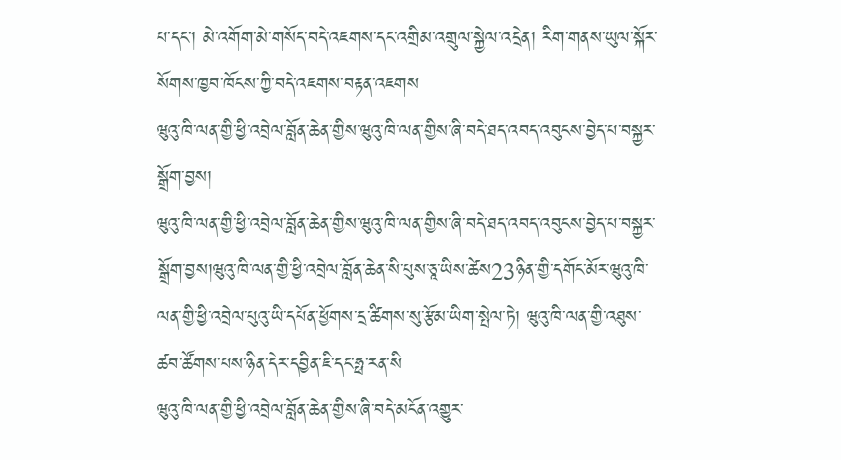པ་དང་། མེ་འགོག་མེ་གསོད་བདེ་འཇགས་དང་འགྲིམ་འགྲུལ་སྐྱེལ་འདྲེན། རིག་གནས་ཡུལ་སྐོར་སོགས་ཁྱབ་ཁོངས་ཀྱི་བདེ་འཇགས་བརྟན་འཇགས
ཝུའུ་ཁི་ལན་གྱི་ཕྱི་འབྲེལ་བློན་ཆེན་གྱིས་ཝུའུ་ཁི་ལན་གྱིས་ཞི་བདེ་ཐད་འབད་འབུངས་བྱེད་པ་བསྐྱར་སྒྲོག་བྱས།
ཝུའུ་ཁི་ལན་གྱི་ཕྱི་འབྲེལ་བློན་ཆེན་གྱིས་ཝུའུ་ཁི་ལན་གྱིས་ཞི་བདེ་ཐད་འབད་འབུངས་བྱེད་པ་བསྐྱར་སྒྲོག་བྱས།ཝུའུ་ཁི་ལན་གྱི་ཕྱི་འབྲེལ་བློན་ཆེན་སི་པུས་ཅཱ་ཡིས་ཚེས23ཉིན་གྱི་དགོང་མོར་ཝུའུ་ཁི་ལན་གྱི་ཕྱི་འབྲེལ་པུའུ་ཡི་དཔོན་ཕྱོགས་དྲ་ཚིགས་སུ་རྩོམ་ཡིག་སྤེལ་ཏེ། ཝུའུ་ཁི་ལན་གྱི་འཐུས་ཚབ་ཚོགས་པས་ཉིན་དེར་དབྱིན་ཇི་དང་ཧྥ་རན་སི
ཝུའུ་ཁི་ལན་གྱི་ཕྱི་འབྲེལ་བློན་ཆེན་གྱིས་ཞི་བདེ་མངོན་འགྱུར་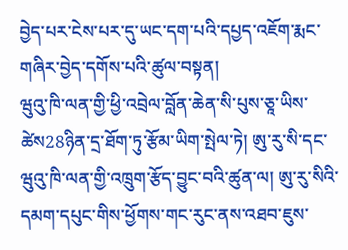བྱེད་པར་ངེས་པར་དུ་ཡང་དག་པའི་དཔྱད་འཇོག་རྨང་གཞིར་བྱེད་དགོས་པའི་ཚུལ་བསྟན།
ཝུའུ་ཁི་ལན་གྱི་ཕྱི་འབྲེལ་བློན་ཆེན་སི་པུས་ཅཱ་ཡིས་ཚེས28ཉིན་དྲ་ཐོག་ཏུ་རྩོམ་ཡིག་སྤེལ་ཏེ། ཨུ་རུ་སི་དང་ཝུའུ་ཁི་ལན་གྱི་འཁྲུག་རྩོད་བྱུང་བའི་ཚུན་ལ། ཨུ་རུ་སིའི་དམག་དཔུང་གིས་ཕྱོགས་གང་རུང་ནས་འཐབ་ཇུས་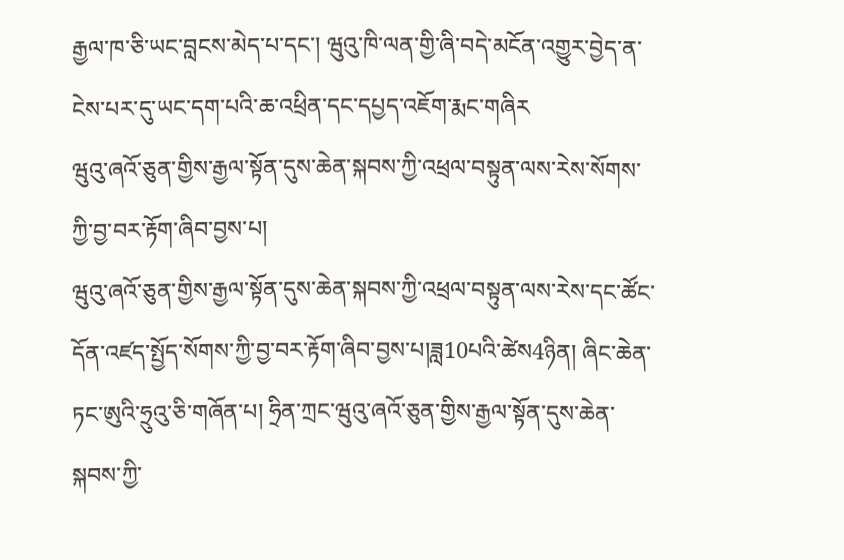རྒྱལ་ཁ་ཅི་ཡང་བླངས་མེད་པ་དང་། ཝུའུ་ཁི་ལན་གྱི་ཞི་བདེ་མངོན་འགྱུར་བྱེད་ན་ངེས་པར་དུ་ཡང་དག་པའི་ཆ་འཕྲིན་དང་དཔྱད་འཇོག་རྨང་གཞིར
ཝུའུ་ཞའོ་ཅུན་གྱིས་རྒྱལ་སྟོན་དུས་ཆེན་སྐབས་ཀྱི་འཕྲལ་བསྟུན་ལས་རེས་སོགས་ཀྱི་བྱ་བར་རྟོག་ཞིབ་བྱས་པ།
ཝུའུ་ཞའོ་ཅུན་གྱིས་རྒྱལ་སྟོན་དུས་ཆེན་སྐབས་ཀྱི་འཕྲལ་བསྟུན་ལས་རེས་དང་ཚོང་དོན་འཛད་སྤྱོད་སོགས་ཀྱི་བྱ་བར་རྟོག་ཞིབ་བྱས་པ།ཟླ10པའི་ཚེས4ཉིན། ཞིང་ཆེན་ཏང་ཨུའི་ཧྲུའུ་ཅི་གཞོན་པ། ཧྲིན་ཀྲང་ཝུའུ་ཞའོ་ཅུན་གྱིས་རྒྱལ་སྟོན་དུས་ཆེན་སྐབས་ཀྱི་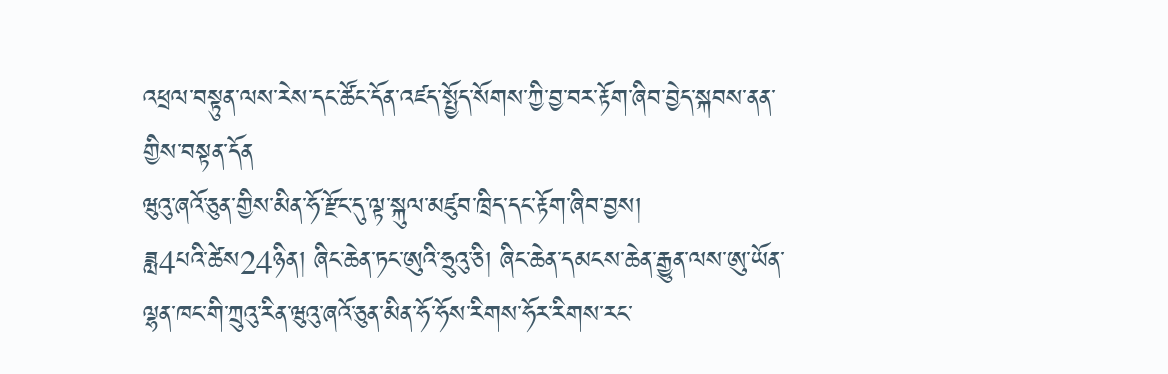འཕྲལ་བསྟུན་ལས་རེས་དང་ཚོང་དོན་འཛད་སྤྱོད་སོགས་ཀྱི་བྱ་བར་རྟོག་ཞིབ་བྱེད་སྐབས་ནན་གྱིས་བསྟན་དོན
ཝུའུ་ཞའོ་ཅུན་གྱིས་མིན་ཧོ་རྫོང་དུ་ལྟ་སྐུལ་མཛུབ་ཁྲིད་དང་རྟོག་ཞིབ་བྱས།
ཟླ4པའི་ཚེས24ཉིན། ཞིང་ཆེན་ཏང་ཨུའི་ཧྲུའུ་ཅི། ཞིང་ཆེན་དམངས་ཆེན་རྒྱུན་ལས་ཨུ་ཡོན་ལྷན་ཁང་གི་ཀྲུའུ་རིན་ཝུའུ་ཞའོ་ཅུན་མིན་ཧོ་ཧོས་རིགས་ཧོར་རིགས་རང་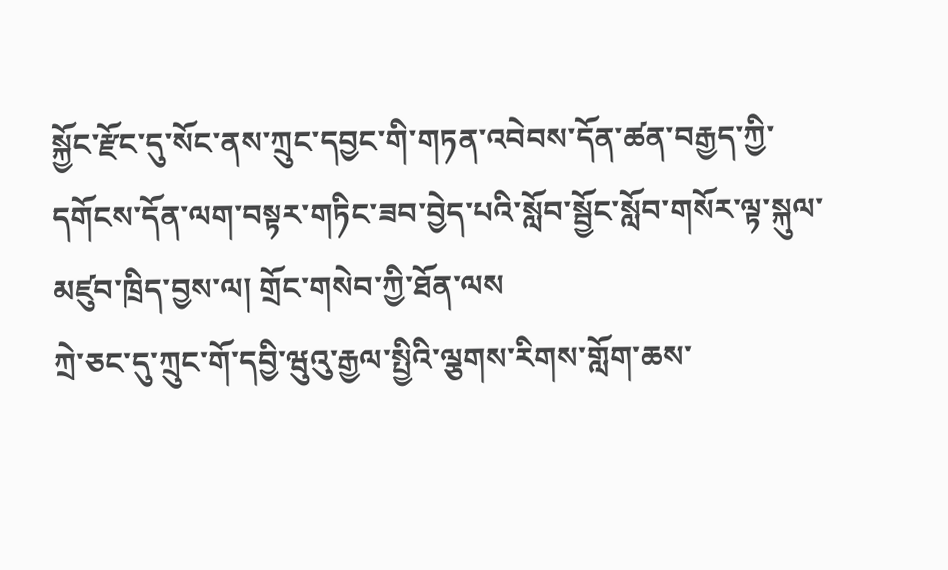སྐྱོང་རྫོང་དུ་སོང་ནས་ཀྲུང་དབྱང་གི་གཏན་འབེབས་དོན་ཚན་བརྒྱད་ཀྱི་དགོངས་དོན་ལག་བསྟར་གཏིང་ཟབ་བྱེད་པའི་སློབ་སྦྱོང་སློབ་གསོར་ལྟ་སྐུལ་མཛུབ་ཁྲིད་བྱས་ལ། གྲོང་གསེབ་ཀྱི་ཐོན་ལས
ཀྲེ་ཅང་དུ་ཀྲུང་གོ་དབྱི་ཝུའུ་རྒྱལ་སྤྱིའི་ལྕགས་རིགས་གློག་ཆས་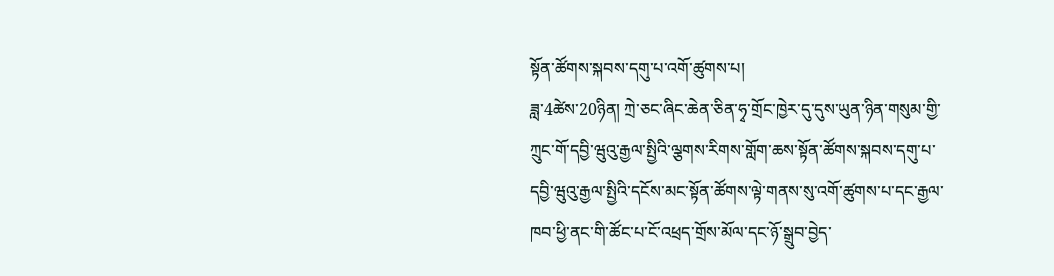སྟོན་ཚོགས་སྐབས་དགུ་པ་འགོ་ཚུགས་པ།
ཟླ་4ཚེས་20ཉིན། ཀྲེ་ཅང་ཞིང་ཆེན་ཅིན་ཧྭ་གྲོང་ཁྱེར་དུ་དུས་ཡུན་ཉིན་གསུམ་གྱི་ཀྲུང་གོ་དབྱི་ཝུའུ་རྒྱལ་སྤྱིའི་ལྕགས་རིགས་གློག་ཆས་སྟོན་ཚོགས་སྐབས་དགུ་པ་དབྱི་ཝུའུ་རྒྱལ་སྤྱིའི་དངོས་མང་སྟོན་ཚོགས་ལྟེ་གནས་སུ་འགོ་ཚུགས་པ་དང་རྒྱལ་ཁབ་ཕྱི་ནང་གི་ཚོང་པ་ངོ་འཕྲད་གྲོས་མོལ་དང་ཉོ་སྒྲུབ་བྱེད་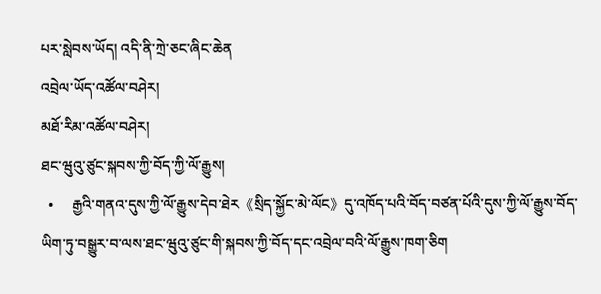པར་སླེབས་ཡོད། འདི་ནི་ཀྲེ་ཅང་ཞིང་ཆེན
འབྲེལ་ཡོད་འཚོལ་བཤེར།
མཐོ་རིམ་འཚོལ་བཤེར།
ཐང་ཝུའུ་ཙུང་སྐབས་ཀྱི་བོད་ཀྱི་ལོ་རྒྱུས།
  •     རྒྱའི་གནའ་དུས་ཀྱི་ལོ་རྒྱུས་དེབ་ཐེར《སྲིད་སྐྱོང་མེ་ལོང》དུ་འཁོད་པའི་བོད་བཙན་པོའི་དུས་ཀྱི་ལོ་རྒྱུས་བོད་ཡིག་ཏུ་བསྒྱུར་བ་ལས་ཐང་ཝུའུ་ཙུང་གི་སྐབས་ཀྱི་བོད་དང་འབྲེལ་བའི་ལོ་རྒྱུས་ཁག་ཅིག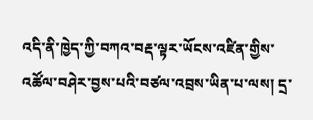འདི་ནི་ཁྱེད་ཀྱི་བཀའ་བརྡ་ལྟར་ཡོངས་འཛིན་གྱིས་འཚོལ་བཤེར་བྱས་པའི་བཙལ་འབྲས་ཡིན་པ་ལས། དྲ་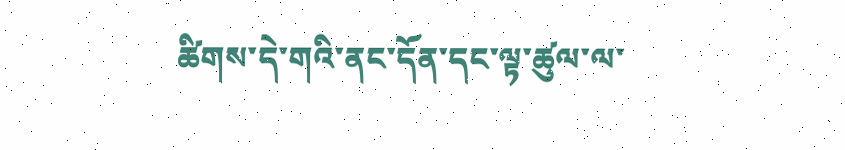ཚིགས་དེ་གའི་ནང་དོན་དང་ལྟ་ཚུལ་ལ་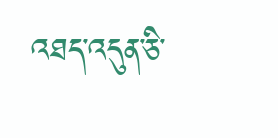འཐད་འདུན་ཅི་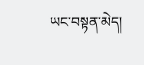ཡང་བསྟན་མེད།